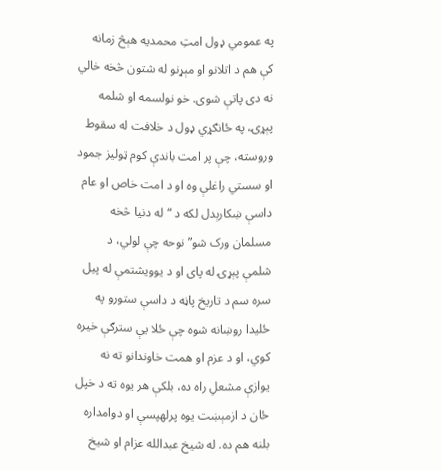په عمومي ډول امتِ محمدیه هېڅ زمانه کې هم د اتلانو او مېړنو له شتون څخه خالي نه دی پاتې شوی. خو نولسمه او شلمه پېړۍ، په ځانګړي ډول د خلافت له سقوط وروسته، چې پر امت باندې کوم ټولیز جمود او سستي راغلې وه او د امت خاص او عام داسې ښکارېدل لکه د “له دنیا څخه مسلمان ورک شو” نوحه چې لولي، د شلمې پېړۍ له پای او د یوویشتمې له پیل سره سم د تاریخ پاڼه د داسې ستورو په ځلیدا روښانه شوه چې ځلا یې سترګې خیره کوي، او د عزم او همت خاوندانو ته نه یوازې مشعلِ راه ده، بلکې هر یوه ته د خپل ځان د ازمېښت یوه پرلهپسې او دوامداره بلنه هم ده. له شیخ عبدالله عزام او شیخ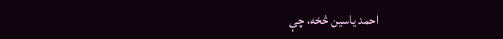احمد یاسین څخه، چې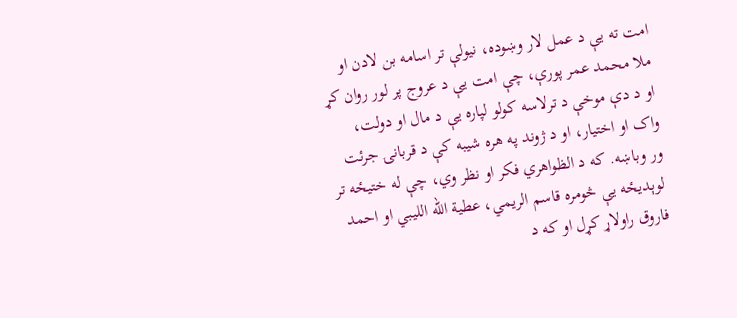امت ته یې د عمل لار وښوده، نیولې تر اسامه بن لادن او ملا محمد عمر پورې، چې امت یې د عروج پر لور روان کړ او د دې موخې د ترلاسه کولو لپاره یې د مال او دولت، واک او اختیار، او د ژوند په هره شیبه کې د قربانۍ جرئت ور وباښه. که د الظواهري فکر او نظر وي، چې له ختیځه تر لوېدیځه یې څومره قاسم الریمي، عطیة الله اللیبي او احمد فاروق راولاړ کړل او که د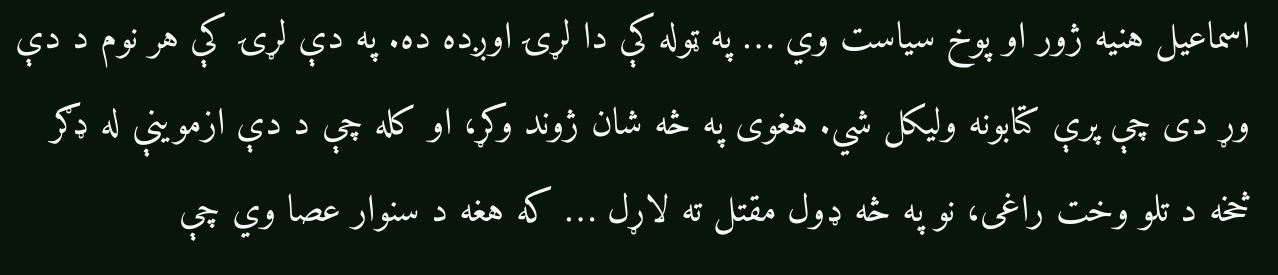اسماعیل هنیه ژور او پوخ سیاست وي … په ټوله کې دا لړۍ اوږده ده. په دې لړۍ کې هر نوم د دې وړ دی چې پرې کتابونه ولیکل شي. هغوی په څه شان ژوند وکړ، او کله چې د دې ازموینې له ډګر څخه د تلو وخت راغی، نو په څه ډول مقتل ته لاړل … که هغه د سنوار عصا وي چې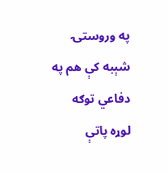په وروستۍ شېبه کې هم په دفاعي توګه لوړه پاتې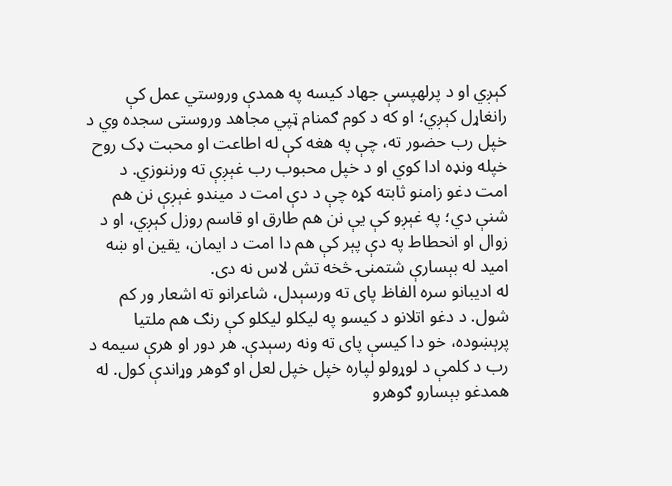کېږي او د پرلهپسې جهاد کیسه په همدې وروستي عمل کې رانغاړل کېږي؛ او که د کوم ګمنام ټپي مجاهد وروستی سجده وي د خپل رب حضور ته، چې په هغه کې له اطاعت او محبت ډک روح خپله ونډه ادا کوي او د خپل محبوب رب غېږې ته ورننوزي. د امت دغو زامنو ثابته کړه چې د دې امت د میندو غېږې نن هم شنې دي؛ په غېږو کې یې نن هم طارق او قاسم روزل کېږي، او د زوال او انحطاط په دې پېر کې هم دا امت د ایمان، یقین او ښه امید له بېسارې شتمنۍ څخه تش لاس نه دی.
له ادیبانو سره الفاظ پای ته ورسېدل، شاعرانو ته اشعار ور کم شول. د دغو اتلانو د کیسو په لیکلو لیکلو کې رنګ هم ملتیا پرېښوده، خو دا کیسې پای ته ونه رسېدې. هر دور او هرې سیمه د رب د کلمې د لوړولو لپاره خپل خپل لعل او ګوهر وړاندې کول. له همدغو بېسارو ګوهرو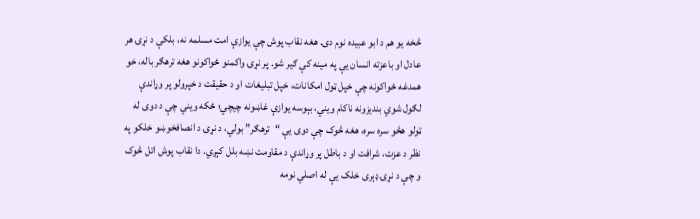څخه یو هم د ابو عبیده نوم دی. هغه نقاب پوش چې یوازې امت مسلمه نه، بلکې د نړۍ هر عادل او باعزته انسان یې په مینه کې ګیر شو. پر نړۍ واکمنو ځواکونو هغه ترهګر باله، خو همدغه ځواکونه چې خپل ټول امکانات، خپل تبلیغات او د حقیقت د خپرولو پر وړاندې لګول شوي بندیزونه ناکام ویني، بېوسه یوازې غاښونه چيچي؛ ځکه ویني چې د دوی له ټولو هڅو سره سره، هغه څوک چې دوی یې “ترهګر” بولي، د نړۍ د انصافخوښو خلکو په نظر د عزت، شرافت او د باطل پر وړاندې د مقاومت نښه بلل کېږي. دا نقاب پوش اتل څوک و چې د نړۍ ډېری خلک یې له اصلي نومه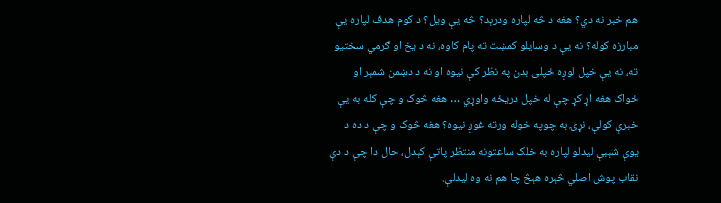هم خبر نه دي؟ هغه د څه لپاره ودرېد؟ څه یې ویل؟ د کوم هدف لپاره یې مبارزه کوله؟ نه یې د وسایلو کمښت ته پام کاوه، نه د یخ او ګرمي سختیو ته، نه یې خپل لوږه ځپلی بدن په نظر کې نیوه او نه د دښمن شمېر او ځواک هغه اړ کړ چې له خپل دریځه واوړي … هغه څوک و چې کله به یې خبرې کولې، نړۍ به چوپه خوله ورته غوږ نیوه؟ هغه څوک و چې د ده د یوې شېبې لیدلو لپاره به خلک ساعتونه منتظر پاتې کېدل، حال دا چې د دې نقاب پوش اصلي څېره هېڅ چا هم نه وه ليدلې.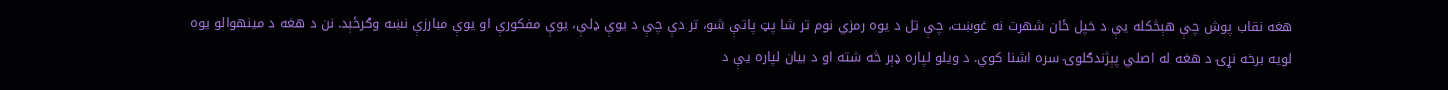هغه نقاب پوش چې هېڅکله یې د خپل ځان شهرت نه غوښت، چې تل د یوه رمزي نوم تر شا پټ پاتې شو، تر دې چې د یوې ډلې، یوې مفکورې او یوې مبارزې نښه وګرځېد. نن د هغه د مینهوالو یوه لویه برخه نړۍ د هغه له اصلي پېژندګلوۍ سره اشنا کوي. د ویلو لپاره ډېر څه شته او د بیان لپاره یې د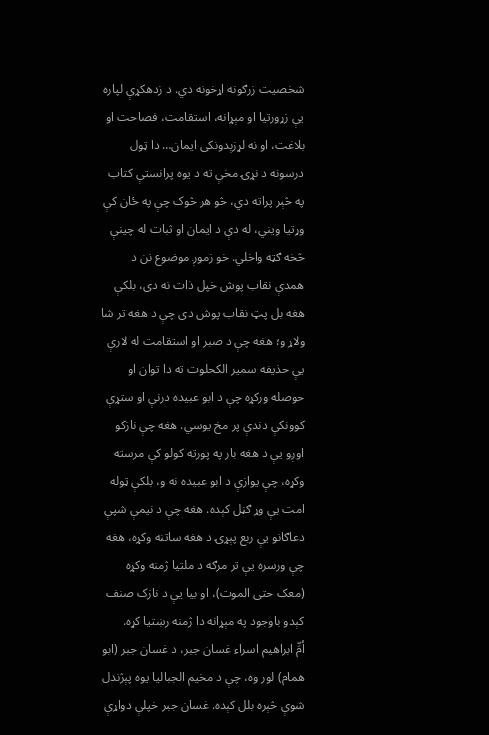شخصیت زرګونه اړخونه دي. د زدهکړې لپاره یې زړورتیا او مېړانه، استقامت، فصاحت او بلاغت، او نه لړزېدونکی ایمان… دا ټول درسونه د نړۍ مخې ته د یوه پرانستې کتاب په څېر پراته دي، څو هر څوک چې په ځان کې وړتیا ویني، له دې د ایمان او ثبات له چینې څخه ګټه واخلي. خو زموږ موضوع نن د همدې نقاب پوش خپل ذات نه دی، بلکې هغه بل پټ نقاب پوش دی چې د هغه تر شا ولاړ و؛ هغه چې د صبر او استقامت له لارې یې حذیفه سمیر الکحلوت ته دا توان او حوصله ورکړه چې د ابو عبیده درنې او ستړې کوونکې دندې پر مخ یوسي. هغه چې نازکو اوږو یې د هغه بار په پورته کولو کې مرسته وکړه، چې یوازې د ابو عبیده نه و، بلکې ټوله امت یې وړ ګڼل کېده. هغه چې د نیمې شپې دعاګانو یې ربع پېړۍ د هغه ساتنه وکړه، هغه چې ورسره یې تر مرګه د ملتیا ژمنه وکړه (معک حتی الموت)، او بیا یې د نازک صنف کېدو باوجود په مېړانه دا ژمنه رښتیا کړه.
اُمِّ ابراهیم اسراء غسان جبر، د غسان جبر (ابو همام) لور وه، چې د مخیم الجبالیا یوه پېژندل شوې څېره بلل کېده. غسان جبر خپلې دواړې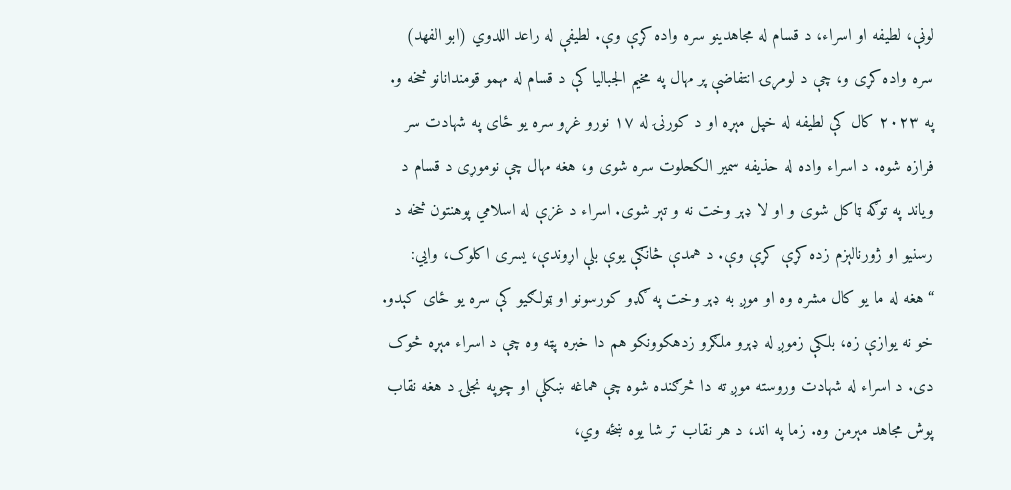لوڼې، لطیفه او اسراء، د قسام له مجاهدینو سره واده کړې وې. لطیفې له راعد اللدوي (ابو الفهد) سره واده کړی و، چې د لومړۍ انتفاضې پر مهال په مخیم الجبالیا کې د قسام له مهمو قومندانانو څخه و. په ۲۰۲۳ کال کې لطیفه له خپل مېړه او د کورنۍ له ۱۷ نورو غړو سره یو ځای په شهادت سر فرازه شوه. د اسراء واده له حذیفه سمیر الکحلوت سره شوی و، هغه مهال چې نوموړی د قسام د ویاند په توګه ټاکل شوی و او لا ډېر وخت نه و تېر شوی. اسراء د غزې له اسلامي پوهنتون څخه د رسنیو او ژورنالېزم زده کړې کړې وې. د همدې څانګې یوې بلې اړوندې، یسری اکلوک، وايي: “هغه له ما یو کال مشره وه او موږ به ډېر وخت په ګډو کورسونو او ټولګیو کې سره یو ځای کېدو. خو نه یوازې زه، بلکې زموږ له ډېرو ملګرو زدهکوونکو هم دا خبره پټه وه چې د اسراء مېړه څوک دی. د اسراء له شهادت وروسته موږ ته دا څرګنده شوه چې هماغه ښکلې او چوپه نجلۍ د هغه نقاب پوش مجاهد مېرمن وه. زما په اند، د هر نقاب تر شا یوه ښځه وي،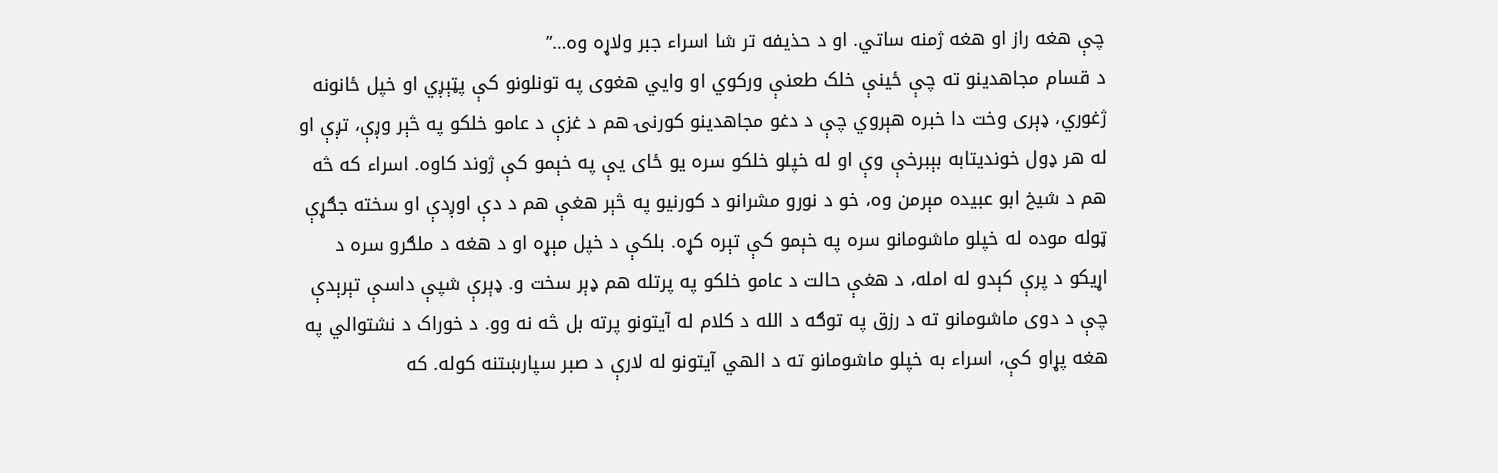چې هغه راز او هغه ژمنه ساتي. او د حذیفه تر شا اسراء جبر ولاړه وه…”
د قسام مجاهدینو ته چې ځینې خلک طعنې ورکوي او وایي هغوی په تونلونو کې پټېږي او خپل ځانونه ژغوري، ډېری وخت دا خبره هېروي چې د دغو مجاهدینو کورنۍ هم د غزې د عامو خلکو په څېر وږې، تږې او له هر ډول خونديتابه بېبرخې وې او له خپلو خلکو سره یو ځای یې په خېمو کې ژوند کاوه. اسراء که څه هم د شیخ ابو عبیده مېرمن وه، خو د نورو مشرانو د کورنیو په څېر هغې هم د دې اوږدې او سخته جګړې ټوله موده له خپلو ماشومانو سره په خېمو کې تېره کړه. بلکې د خپل مېړه او د هغه د ملګرو سره د اړیکو د پرې کېدو له امله، د هغې حالت د عامو خلکو په پرتله هم ډېر سخت و. ډېرې شپې داسې تېرېدې چې د دوی ماشومانو ته د رزق په توګه د الله د کلام له آیتونو پرته بل څه نه وو. د خوراک د نشتوالي په هغه پړاو کې، اسراء به خپلو ماشومانو ته د الهي آیتونو له لارې د صبر سپارښتنه کوله. که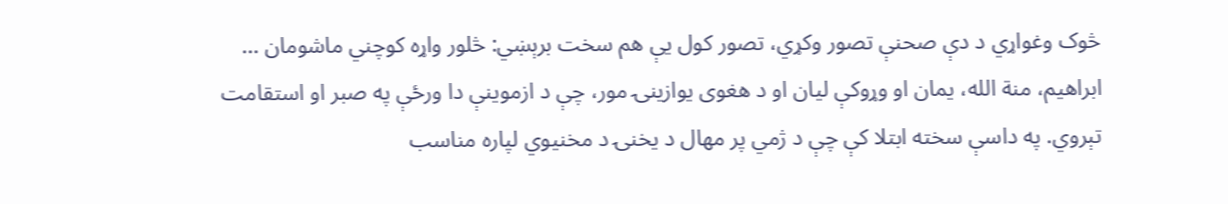څوک وغواړي د دې صحنې تصور وکړي، تصور کول یې هم سخت برېښي: څلور واړه کوچني ماشومان … ابراهیم، منة الله، یمان او وړوکې لیان او د هغوی یوازینۍ مور، چې د ازموینې دا ورځې په صبر او استقامت تېروي. په داسې سخته ابتلا کې چې د ژمي پر مهال د یخنۍ د مخنیوي لپاره مناسب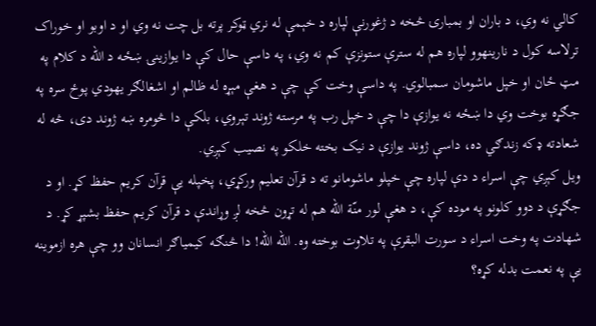کالي نه وي، د باران او بمبارۍ څخه د ژغورنې لپاره د خېمې له نري ټوکر پرته بل چت نه وي او د اوبو او خوراک ترلاسه کول د نارینهوو لپاره هم له سترې ستونزې کم نه وي، په داسې حال کې دا یوازینۍ ښځه د الله د کلام په مټ ځان او خپل ماشومان سمبالوي. په داسې وخت کې چې د هغې مېړه له ظالم او اشغالګر یهودي پوځ سره په جګړه بوخت وي دا ښځه نه یوازې دا چې د خپل رب په مرسته ژوند تېروي، بلکې دا څومره ښه ژوند دی، څه له شعادته ډکه زندګي ده، داسې ژوند یوازې د نیک بخته خلکو په نصیب کېږي.
ویل کېږي چې اسراء د دې لپاره چې خپلو ماشومانو ته د قرآن تعلیم ورکړي، پخپله یې قرآن کریم حفظ کړ. او د جګړې د دوو کلونو په موده کې، د هغې لور منّة الله هم له تړون څخه لږ وړاندې د قرآن کریم حفظ بشپړ کړ. د شهادت په وخت اسراء د سورت البقرې په تلاوت بوخته وه. الله الله! دا څنګه کیمیاګر انسانان وو چې هره ازموینه یې په نعمت بدله کړه؟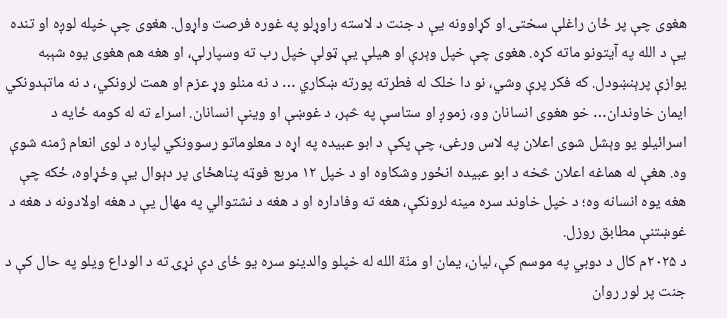هغوی چې پر ځان راغلې سختۍ او کړاوونه یې د جنت د لاسته راوړلو په غوره فرصت واړول. هغوی چې خپله لوږه او تنده یې د الله په آیتونو ماته کړه. هغوی چې خپل وېرې او هیلې یې ټولې خپل رب ته وسپارلې، او هغه هم هغوی یوه شېبه یوازې پرېنښودل. که فکر پرې وشي، نو دا خلک له فطرته پورته ښکاري … د نه منلو وړ عزم او همت لرونکي، د نه ماتېدونکي ایمان خاوندان… خو هغوی انسانان وو، زموږ او ستاسې په څېر، د غوښې او وینې انسانان. اسراء ته له کومه ځایه د اسرائیلو یو وېشل شوی اعلان په لاس ورغی، چې پکې د ابو عبیده په اړه د معلوماتو رسوونکي لپاره د لوی انعام ژمنه شوې وه. هغې له هماغه اعلان څخه د ابو عبیده انځور وشکاوه او د خپل ۱۲ مربع فوټه پناهځای پر دېوال یې وځړاوه، ځکه چې هغه یوه انسانه وه؛ د خپل خاوند سره مینه لرونکې، هغه ته وفاداره او د هغه د نشتوالي په مهال یې د هغه اولادونه د هغه د غوښتنې مطابق روزل.
د ۲۰۲۵م کال د دوبي په موسم کې، لیان، یمان او منّة الله له خپلو والدینو سره یو ځای دې نړۍ ته د الوداع ویلو په حال کې د جنت پر لور روان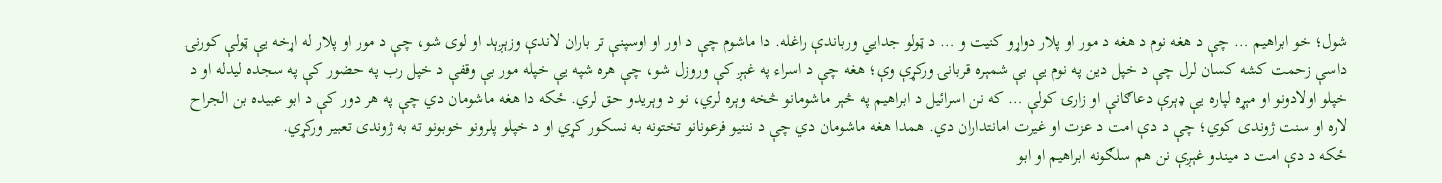شول؛ خو ابراهیم … چې د هغه نوم د هغه د مور او پلار دواړو کنیت و … د ټولو جدایي ورباندې راغله. دا ماشوم چې د اور او اوسپنې تر باران لاندې وزېږېد او لوی شو، چې د مور او پلار له اړخه یې ټولې کورنۍ داسې زحمت کشه کسان لرل چې د خپل دین په نوم یې بې شمېره قربانۍ ورکړې وې؛ هغه چې د اسراء په غېږ کې وروزل شو، چې هره شپه یې خپله مور بې وقفې د خپل رب په حضور کې په سجده لیدله او د خپلو اولادونو او مېړه لپاره یې ډېرې دعاګانې او زارۍ کولې … که نن اسرائیل د ابراهیم په څېر ماشومانو څخه وېره لري، نو د وېریدو حق لري. ځکه دا هغه ماشومان دي چې په هر دور کې د ابو عبیده بن الجراح لاره او سنت ژوندی کوي؛ چې د دې امت د عزت او غیرت امانتداران دي. همدا هغه ماشومان دي چې د نننیو فرعونانو تختونه به نسکور کړي او د خپلو پلرونو خوبونو ته به ژوندی تعبیر ورکړي.
ځکه د دې امت د میندو غېږې نن هم سلګونه ابراهیم او ابو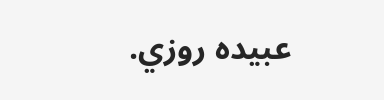عبیده روزي.